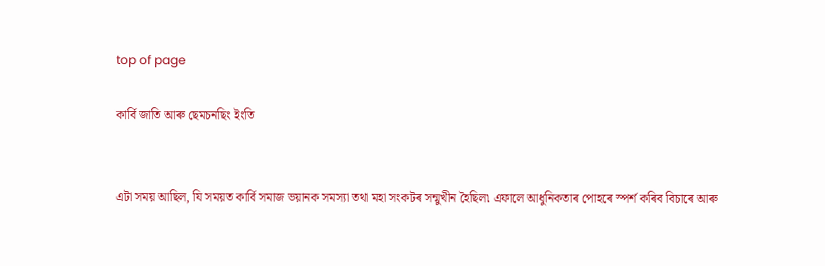top of page

কাৰ্বি জাতি আৰু ছেমচনছিং ইংতি


এটা সময় আছিল, যি সময়ত কাৰ্বি সমাজ ভয়ানক সমস্যা তথা মহা সংকটৰ সন্মুখীন হৈছিল৷ এফালে আধুনিকতাৰ পোহৰে স্পৰ্শ কৰিব বিচাৰে আৰু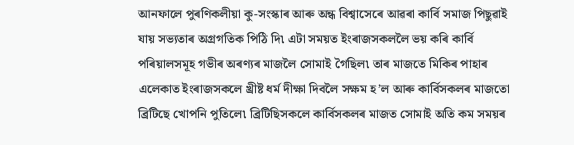আনফালে পুৰণিকলীয়া কু-সংস্কাৰ আৰু অন্ধ বিশ্বাসেৰে আৱৰা কাৰ্বি সমাজ পিছুৱাই যায় সভ্যতাৰ অগ্ৰগতিক পিঠি দি৷ এটা সময়ত ইংৰাজসকললৈ ভয় কৰি কাৰ্বি পৰিয়ালসমূহ গভীৰ অৰণ্যৰ মাজলৈ সোমাই গৈছিল৷ তাৰ মাজতে মিকিৰ পাহাৰ এলেকাত ইংৰাজসকলে খ্ৰীষ্ট ধৰ্ম দীক্ষা দিবলৈ সক্ষম হ’ল আৰু কাৰ্বিসকলৰ মাজতো ব্ৰিটিছে খোপনি পুতিলে৷ ব্ৰিটিছিসকলে কাৰ্বিসকলৰ মাজত সোমাই অতি কম সময়ৰ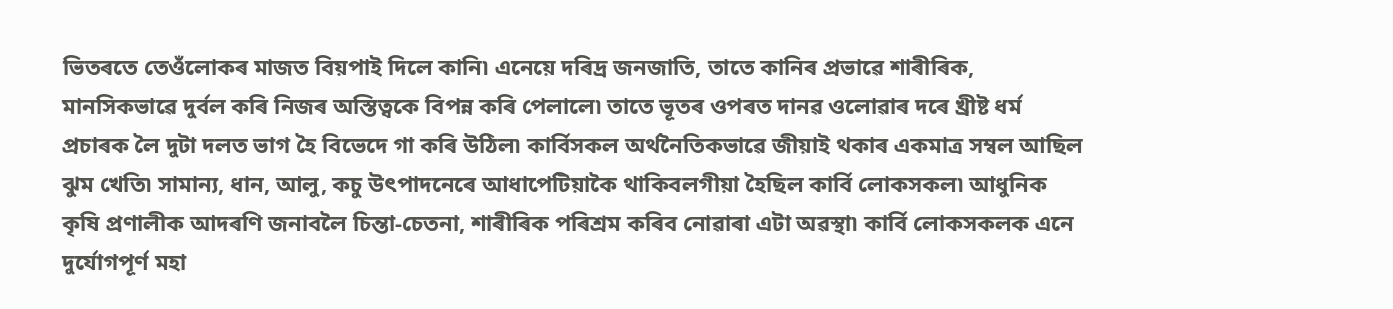ভিতৰতে তেওঁলোকৰ মাজত বিয়পাই দিলে কানি৷ এনেয়ে দৰিদ্ৰ জনজাতি, তাতে কানিৰ প্ৰভাৱে শাৰীৰিক, মানসিকভাৱে দুৰ্বল কৰি নিজৰ অস্তিত্বকে বিপন্ন কৰি পেলালে৷ তাতে ভূতৰ ওপৰত দানৱ ওলোৱাৰ দৰে খ্ৰীষ্ট ধৰ্ম প্ৰচাৰক লৈ দুটা দলত ভাগ হৈ বিভেদে গা কৰি উঠিল৷ কাৰ্বিসকল অৰ্থনৈতিকভাৱে জীয়াই থকাৰ একমাত্ৰ সম্বল আছিল ঝুম খেতি৷ সামান্য, ধান, আলু, কচু উৎপাদনেৰে আধাপেটিয়াকৈ থাকিবলগীয়া হৈছিল কাৰ্বি লোকসকল৷ আধুনিক কৃষি প্ৰণালীক আদৰণি জনাবলৈ চিন্তা-চেতনা, শাৰীৰিক পৰিশ্ৰম কৰিব নোৱাৰা এটা অৱস্থা৷ কাৰ্বি লোকসকলক এনে দুৰ্যোগপূৰ্ণ মহা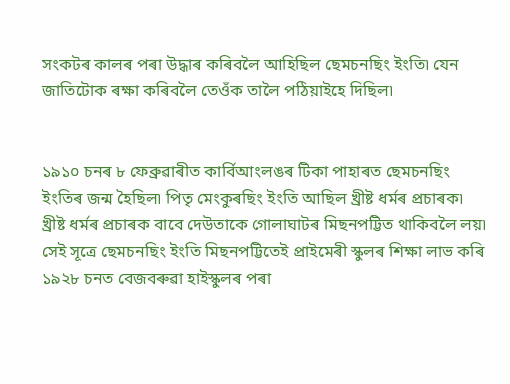সংকটৰ কালৰ পৰা উদ্ধাৰ কৰিবলৈ আহিছিল ছেমচনছিং ইংতি৷ যেন জাতিটোক ৰক্ষা কৰিবলৈ তেওঁক তালৈ পঠিয়াইহে দিছিল৷


১৯১০ চনৰ ৮ ফেব্ৰুৱাৰীত কাৰ্বিআংলঙৰ টিকা পাহাৰত ছেমচনছিং ইংতিৰ জন্ম হৈছিল৷ পিতৃ মেংকুৰছিং ইংতি আছিল খ্ৰীষ্ট ধৰ্মৰ প্ৰচাৰক৷ খ্ৰীষ্ট ধৰ্মৰ প্ৰচাৰক বাবে দেউতাকে গোলাঘাটৰ মিছনপট্টিত থাকিবলৈ লয়৷ সেই সূত্ৰে ছেমচনছিং ইংতি মিছনপট্টিতেই প্ৰাইমেৰী স্কুলৰ শিক্ষা লাভ কৰি ১৯২৮ চনত বেজবৰুৱা হাইস্কুলৰ পৰা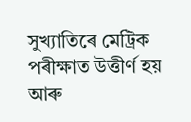সুখ্যাতিৰে মেট্ৰিক পৰীক্ষাত উত্তীৰ্ণ হয় আৰু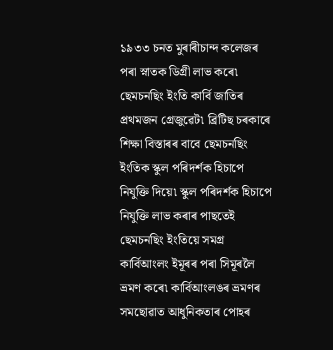১৯৩৩ চনত মুৰাৰীচান্দ কলেজৰ পৰা স্নাতক ডিগ্ৰী লাভ কৰে৷ ছেমচনছিং ইংতি কাৰ্বি জাতিৰ প্ৰথমজন গ্ৰেজুৱেট৷ ব্ৰিটিছ চৰকাৰে শিক্ষা বিস্তাৰৰ বাবে ছেমচনছিং ইংতিক স্কুল পৰিদৰ্শক হিচাপে নিযুক্তি দিয়ে৷ স্কুল পৰিদৰ্শক হিচাপে নিযুক্তি লাভ কৰাৰ পাছতেই ছেমচনছিং ইংতিয়ে সমগ্ৰ কাৰ্বিআংলং ইমূৰৰ পৰা সিমূৰলৈ ভ্ৰমণ কৰে৷ কাৰ্বিআংলঙৰ ভ্ৰমণৰ সমছোৱাত আধুনিকতাৰ পোহৰ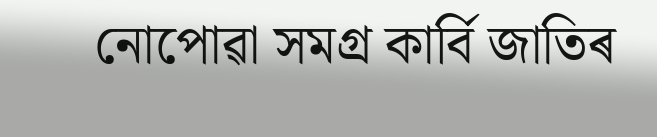নোপোৱা সমগ্ৰ কাৰ্বি জাতিৰ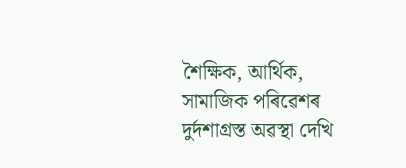শৈক্ষিক, আৰ্থিক, সামাজিক পৰিৱেশৰ দুৰ্দশাগ্ৰস্ত অৱস্থা দেখি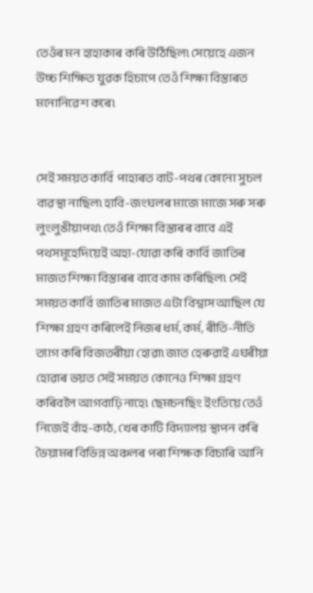তেওঁৰ মন হাহাকাৰ কৰি উঠিছিল৷ সেয়েহে এজন উচ্চ শিক্ষিত যুৱক হিচাপে তেওঁ শিক্ষা বিস্তাৰত মনোনিৱেশ কৰে৷


সেই সময়ত কাৰ্বি পাহাৰত বাট-পথৰ কোনো সুচল ব্যৱস্থা নাছিল৷ হাবি-জংঘলৰ মাজে মাজে সৰু সৰু লুংলুঙীয়াপথ৷ তেওঁ শিক্ষা বিস্তাৰৰ বাবে এই পথসমূহেদিয়েই অহা-যোৱা কৰি কাৰ্বি জাতিৰ মাজত শিক্ষা বিস্তাৰৰ বাবে কাম কৰিছিল৷ সেই সময়ত কাৰ্বি জাতিৰ মাজত এটা বিশ্বাস আছিল যে শিক্ষা গ্ৰহণ কৰিলেই নিজৰ ধৰ্ম, কৰ্ম, ৰীতি-নীতি ত্যাগ কৰি বিজতৰীয়া হোৱা৷ জাত হেৰুৱাই এঘৰীয়া হোৱাৰ ভয়ত সেই সময়ত কোনেও শিক্ষা গ্ৰহণ কৰিবলৈ আগবাঢ়ি নাহে৷ ছেমচনছিং ইংতিয়ে তেওঁ নিজেই বাঁহ-কাঠ, খেৰ কাটি বিদ্যালয় স্থাপন কৰি ভৈয়ামৰ বিভিন্ন অঞ্চলৰ পৰা শিক্ষক বিচাৰি আনি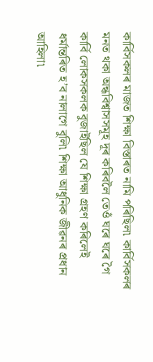কাৰ্বিসকলৰ মাজত শিক্ষা বিস্তাৰত নামি পৰিছিল৷ কাৰ্বিসকলৰ মনত থকা অন্ধবিশ্বাসসমূহ দূৰ কৰিবলৈ তেওঁ ঘৰে ঘৰে গৈ কাৰ্বি লোকসকলক বুজাইছিল যে শিক্ষা গ্ৰহণ কৰিলেই ধৰ্মান্তৰিত হ’ব নালাগে বুলি৷ শিক্ষা আধুনিক জীৱনৰ প্ৰধান আহিলা৷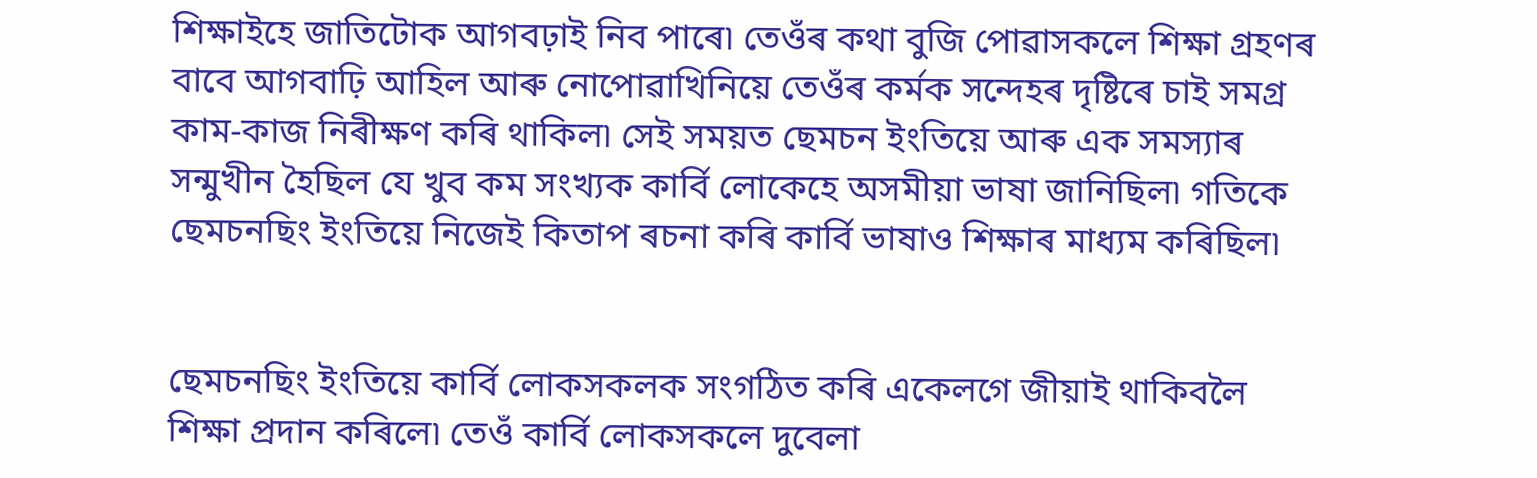শিক্ষাইহে জাতিটোক আগবঢ়াই নিব পাৰে৷ তেওঁৰ কথা বুজি পোৱাসকলে শিক্ষা গ্ৰহণৰ বাবে আগবাঢ়ি আহিল আৰু নোপোৱাখিনিয়ে তেওঁৰ কৰ্মক সন্দেহৰ দৃষ্টিৰে চাই সমগ্ৰ কাম-কাজ নিৰীক্ষণ কৰি থাকিল৷ সেই সময়ত ছেমচন ইংতিয়ে আৰু এক সমস্যাৰ সন্মুখীন হৈছিল যে খুব কম সংখ্যক কাৰ্বি লোকেহে অসমীয়া ভাষা জানিছিল৷ গতিকে ছেমচনছিং ইংতিয়ে নিজেই কিতাপ ৰচনা কৰি কাৰ্বি ভাষাও শিক্ষাৰ মাধ্যম কৰিছিল৷


ছেমচনছিং ইংতিয়ে কাৰ্বি লোকসকলক সংগঠিত কৰি একেলগে জীয়াই থাকিবলৈ শিক্ষা প্ৰদান কৰিলে৷ তেওঁ কাৰ্বি লোকসকলে দুবেলা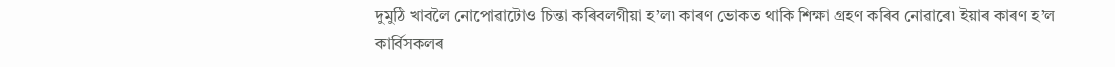দুমুঠি খাবলৈ নোপোৱাটোও চিন্তা কৰিবলগীয়া হ’ল৷ কাৰণ ভোকত থাকি শিক্ষা গ্ৰহণ কৰিব নোৱাৰে৷ ইয়াৰ কাৰণ হ’ল কাৰ্বিসকলৰ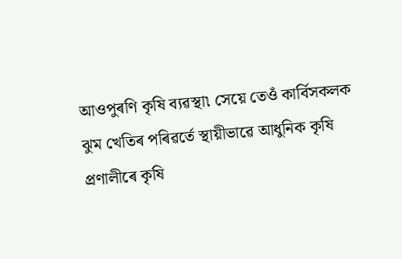আওপুৰণি কৃষি ব্যৱস্থা৷ সেয়ে তেওঁ কাৰ্বিসকলক ঝুম খেতিৰ পৰিৱৰ্তে স্থায়ীভাৱে আধুনিক কৃষি প্ৰণালীৰে কৃষি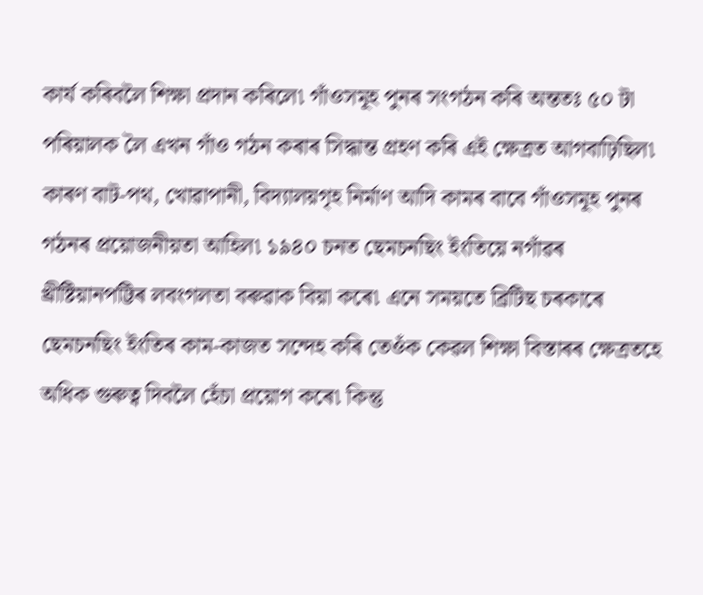কাৰ্য কৰিবলৈ শিক্ষা প্ৰদান কৰিলে৷ গাঁওসমূহ পুনৰ সংগঠন কৰি অন্ততঃ ৫০ টা পৰিয়ালক লৈ এখন গাঁও গঠন কৰাৰ সিদ্ধান্ত গ্ৰহণ কৰি এই ক্ষেত্ৰত আগবাঢ়িছিল৷ কাৰণ বাট-পথ, খোৱাপানী, বিদ্যালয়গৃহ নিৰ্মাণ আদি কামৰ বাবে গাঁওসমূহ পুনৰ গঠনৰ প্ৰয়োজনীয়তা আহিল৷ ১৯৪০ চনত ছেমচনছিং ইংতিয়ে নগাঁৱৰ খ্ৰীষ্টিয়ানপট্টিৰ লবংগলতা বৰুৱাক বিয়া কৰে৷ এনে সময়তে ব্ৰিটিছ চৰকাৰে ছেমচনছিং ইংতিৰ কাম-কাজত সন্দেহ কৰি তেওঁক কেৱল শিক্ষা বিস্তাৰৰ ক্ষেত্ৰতহে অধিক গুৰুত্ব দিবলৈ হেঁচা প্ৰয়োগ কৰে৷ কিন্তু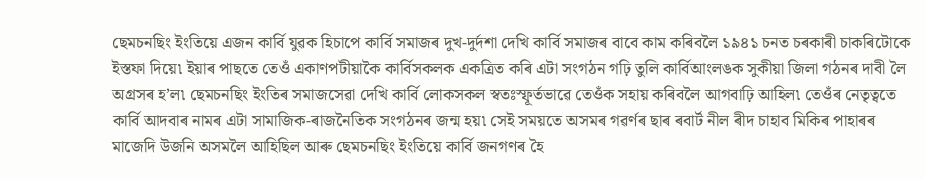ছেমচনছিং ইংতিয়ে এজন কাৰ্বি যুৱক হিচাপে কাৰ্বি সমাজৰ দুখ-দুৰ্দশা দেখি কাৰ্বি সমাজৰ বাবে কাম কৰিবলৈ ১৯৪১ চনত চৰকাৰী চাকৰিটোকে ইস্তফা দিয়ে৷ ইয়াৰ পাছতে তেওঁ একাণপটীয়াকৈ কাৰ্বিসকলক একত্ৰিত কৰি এটা সংগঠন গঢ়ি তুলি কাৰ্বিআংলঙক সুকীয়া জিলা গঠনৰ দাবী লৈ অগ্ৰসৰ হ’ল৷ ছেমচনছিং ইংতিৰ সমাজসেৱা দেখি কাৰ্বি লোকসকল স্বতঃস্ফূৰ্তভাৱে তেওঁক সহায় কৰিবলৈ আগবাঢ়ি আহিল৷ তেওঁৰ নেতৃত্বতে কাৰ্বি আদবাৰ নামৰ এটা সামাজিক-ৰাজনৈতিক সংগঠনৰ জন্ম হয়৷ সেই সময়তে অসমৰ গৱৰ্ণৰ ছাৰ ৰবাৰ্ট নীল ৰীদ চাহাব মিকিৰ পাহাৰৰ মাজেদি উজনি অসমলৈ আহিছিল আৰু ছেমচনছিং ইংতিয়ে কাৰ্বি জনগণৰ হৈ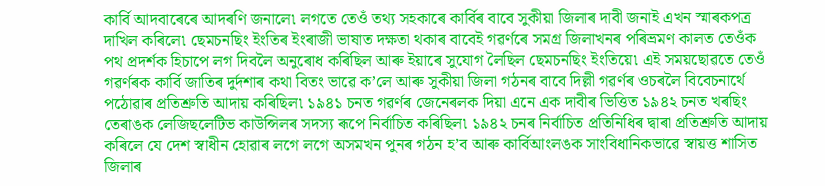কাৰ্বি আদবাৰেৰে আদৰণি জনালে৷ লগতে তেওঁ তথ্য সহকাৰে কাৰ্বিৰ বাবে সুকীয়া জিলাৰ দাবী জনাই এখন স্মাৰকপত্ৰ দাখিল কৰিলে৷ ছেমচনছিং ইংতিৰ ইংৰাজী ভাষাত দক্ষতা থকাৰ বাবেই গৱৰ্ণৰে সমগ্ৰ জিলাখনৰ পৰিভ্ৰমণ কালত তেওঁক পথ প্ৰদৰ্শক হিচাপে লগ দিবলৈ অনুৰোধ কৰিছিল আৰু ইয়াৰে সুযোগ লৈছিল ছেমচনছিং ইংতিয়ে৷ এই সময়ছোৱতে তেওঁ গৱৰ্ণৰক কাৰ্বি জাতিৰ দুৰ্দশাৰ কথা বিতং ভাৱে ক’লে আৰু সুকীয়া জিলা গঠনৰ বাবে দিল্লী গৱৰ্ণৰ ওচৰলৈ বিবেচনাৰ্থে পঠোৱাৰ প্ৰতিশ্ৰুতি আদায় কৰিছিল৷ ১৯৪১ চনত গৱৰ্ণৰ জেনেৰলক দিয়া এনে এক দাবীৰ ভিত্তিত ১৯৪২ চনত খৰছিং তেৰাঙক লেজিছলেটিভ কাউন্সিলৰ সদস্য ৰূপে নিৰ্বাচিত কৰিছিল৷ ১৯৪২ চনৰ নিৰ্বাচিত প্ৰতিনিধিৰ দ্বাৰা প্ৰতিশ্ৰুতি আদায় কৰিলে যে দেশ স্বাধীন হোৱাৰ লগে লগে অসমখন পুনৰ গঠন হ’ব আৰু কাৰ্বিআংলঙক সাংবিধানিকভাৱে স্বায়ত্ত শাসিত জিলাৰ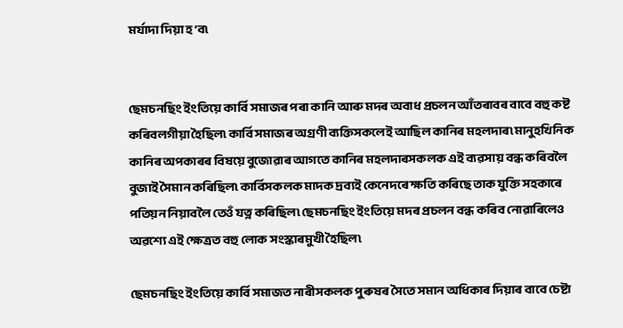মৰ্যাদা দিয়া হ’ব৷


ছেমচনছিং ইংতিয়ে কাৰ্বি সমাজৰ পৰা কানি আৰু মদৰ অবাধ প্ৰচলন আঁতৰাবৰ বাবে বহু কষ্ট কৰিবলগীয়া হৈছিল৷ কাৰ্বি সমাজৰ অগ্ৰণী ব্যক্তিসকলেই আছিল কানিৰ মহলদাৰ৷ মানুহখিনিক কানিৰ অপকাৰৰ বিষয়ে বুজোৱাৰ আগতে কানিৰ মহলদাৰসকলক এই ব্যৱসায় বন্ধ কৰিবলৈ বুজাই সৈমান কৰিছিল৷ কাৰ্বিসকলক মাদক দ্ৰব্যই কেনেদৰে ক্ষতি কৰিছে তাক যুক্তি সহকাৰে পতিয়ন নিয়াবলৈ তেওঁ যত্ন কৰিছিল৷ ছেমচনছিং ইংতিয়ে মদৰ প্ৰচলন বন্ধ কৰিব নোৱাৰিলেও অৱশ্যে এই ক্ষেত্ৰত বহু লোক সংস্কাৰমুখী হৈছিল৷

ছেমচনছিং ইংতিয়ে কাৰ্বি সমাজত নাৰীসকলক পুৰুষৰ সৈতে সমান অধিকাৰ দিয়াৰ বাবে চেষ্টা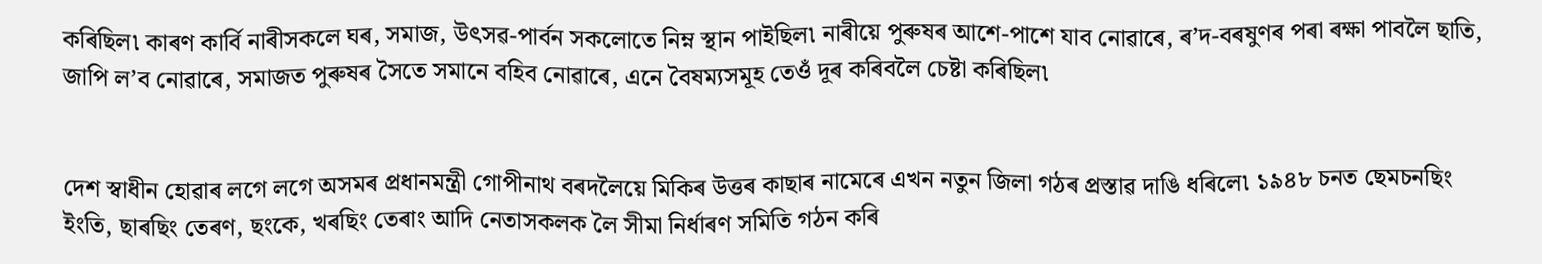কৰিছিল৷ কাৰণ কাৰ্বি নাৰীসকলে ঘৰ, সমাজ, উৎসৱ-পাৰ্বন সকলোতে নিম্ন স্থান পাইছিল৷ নাৰীয়ে পুৰুষৰ আশে-পাশে যাব নোৱাৰে, ৰ’দ-বৰষুণৰ পৰা ৰক্ষা পাবলৈ ছাতি, জাপি ল’ব নোৱাৰে, সমাজত পুৰুষৰ সৈতে সমানে বহিব নোৱাৰে, এনে বৈষম্যসমূহ তেওঁ দূৰ কৰিবলৈ চেষ্টা কৰিছিল৷


দেশ স্বাধীন হোৱাৰ লগে লগে অসমৰ প্ৰধানমন্ত্ৰী গোপীনাথ বৰদলৈয়ে মিকিৰ উত্তৰ কাছাৰ নামেৰে এখন নতুন জিলা গঠৰ প্ৰস্তাৱ দাঙি ধৰিলে৷ ১৯৪৮ চনত ছেমচনছিং ইংতি, ছাৰছিং তেৰণ, ছংকে, খৰছিং তেৰাং আদি নেতাসকলক লৈ সীমা নিৰ্ধাৰণ সমিতি গঠন কৰি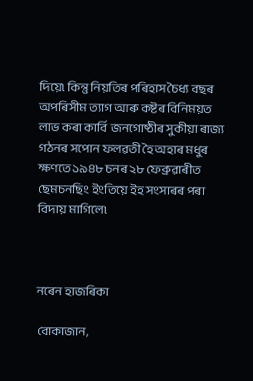দিয়ে৷ কিন্তু নিয়তিৰ পৰিহাস চৈধ্য বছৰ অপৰিসীম ত্যাগ আৰু কষ্টৰ বিনিময়ত লাভ কৰা কাৰ্বি জনগোষ্ঠীৰ সুকীয়া ৰাজ্য গঠনৰ সপোন ফলৱতী হৈ অহাৰ মধুৰ ক্ষণতে ১৯৪৮ চনৰ ২৮ ফেব্ৰুৱাৰীত ছেমচনছিং ইংতিয়ে ইহ সংসাৰৰ পৰা বিদায় মাগিলে৷



নৰেন হাজৰিকা

বোকাজান,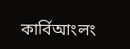কাৰ্বিআংলং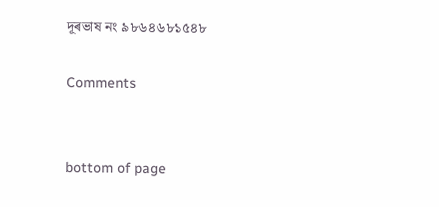দূৰভাষ নং ৯৮৬৪৬৮১৫৪৮

Comments


bottom of page